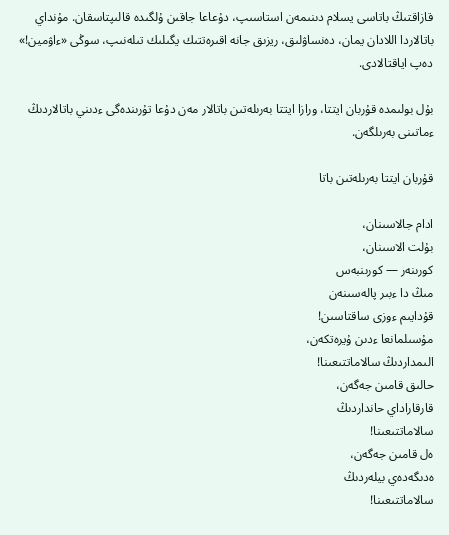قازاقتىڭ باتاسى يسلام دىنىمەن استاسىپ، دۇعاعا جاقىن ۇلگىدە قالىپتاسقان. مۇنداي باتالاردا اللادان يمان، دەنساۋلىق، ريزىق جانە اقىرەتتىك يگىلىك تىلەنىپ، سوڭى «ءاۋمين!» دەپ اياقتالادى.

بۇل بولىمدە قۇربان ايتتا، ورازا ايتتا بەرىلەتىن باتالار مەن دۇعا تۇرىندەگى ءدىني باتالاردىڭ ءماتىنى بەرىلگەن.

قۇربان ايتتا بەرىلەتىن باتا

ادام جالاسىنان،
بۇلت الاسىنان،
كورىنەر — كورىنبەس
مىڭ دا ءبىر پالەسىنەن
قۇدايىم ءوزى ساقتاسىن!
مۇسىلمانعا ءدىن ۇيرەتكەن،
الىمداردىڭ سالاماتتىعىنا!
حالىق قامىن جەگەن،
قارقاراداي حانداردىڭ
سالاماتتىعىنا!
ەل قامىن جەگەن،
ەدىگەدەي بيلەردىڭ
سالاماتتىعىنا!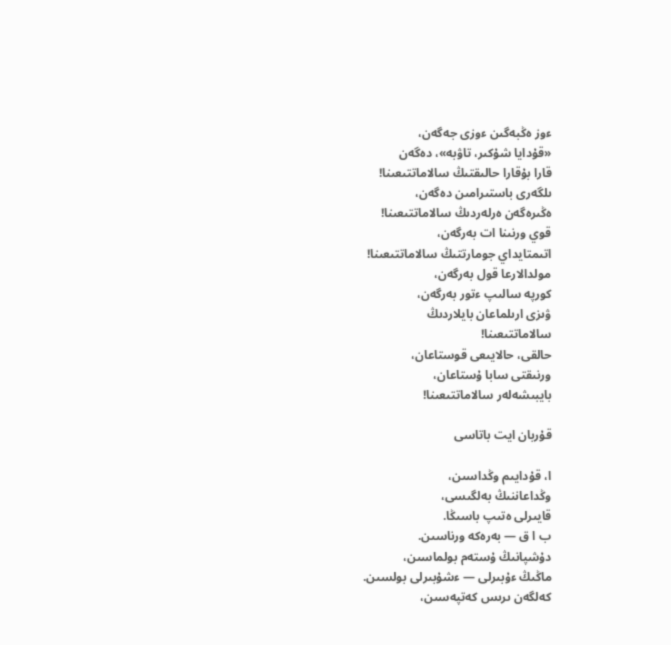ءوز ەڭبەگىن ءوزى جەگەن،
«قۇدايا شۇكىر، تاۋبە»، دەگەن
قارا بۇقارا حالىقتىڭ سالاماتتىعىنا!
ىلگەرى باستىرامىن دەگەن،
ەڭىرەگەن ەرلەردىڭ سالاماتتىعىنا!
قوي ورنىنا ات بەرگەن،
اتىمتايداي جومارتتىڭ سالاماتتىعىنا!
مولدالارعا قول بەرگەن،
كورپە سالىپ ءتور بەرگەن،
ۋىزى ارىلماعان بايلاردىڭ
سالاماتتىعىنا!
حالقى، حالايىعى قوستاعان،
ورنىقتى سابا ۇستاعان،
بايبىشەلەر سالاماتتىعىنا!

قۇربان ايت باتاسى

ا، قۇدايىم وڭداسىن،
وڭداعاننىڭ بەلگىسى،
قايىرلى ەتىپ باسىڭا.
ب ا ق — بەرەكە ورناسىن.
دۇشپانىڭ ۇستەم بولماسىن،
ماڭىڭ ءۇبىرلى — ءشۇبىرلى بولسىن.
كەلگەن ىرىس كەتپەسىن،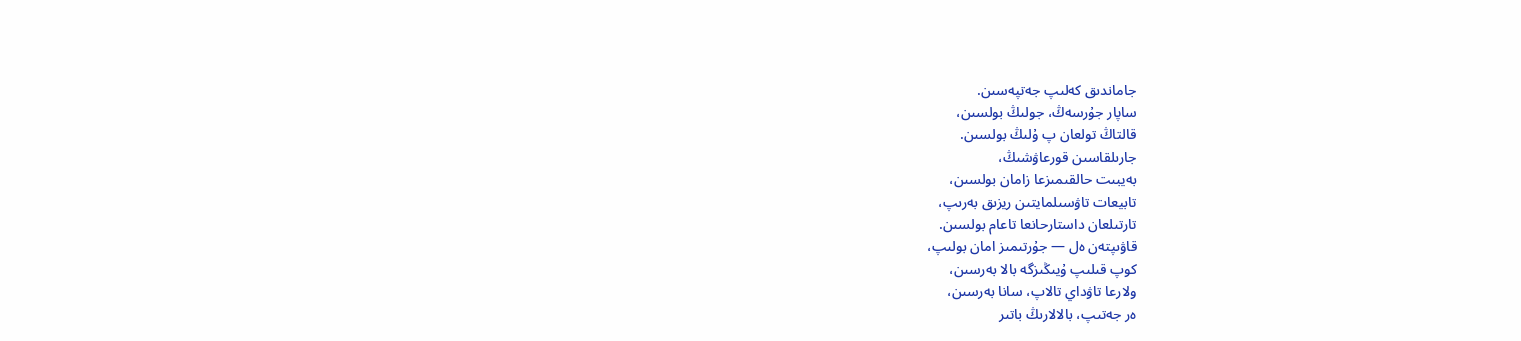جاماندىق كەلىپ جەتپەسىن.
ساپار جۇرسەڭ، جولىڭ بولسىن،
قالتاڭ تولعان پ ۇلىڭ بولسىن.
جارىلقاسىن قورعاۋشىڭ،
بەيبىت حالقىمىزعا زامان بولسىن،
تابيعات تاۋسىلمايتىن ريزىق بەرىپ،
تارتىلعان داستارحانعا تاعام بولسىن.
قاۋىپتەن ەل — جۇرتىمىز امان بولىپ،
كوپ قىلىپ ۇيىڭىزگە بالا بەرسىن،
ولارعا تاۋداي تالاپ، سانا بەرسىن،
ەر جەتىپ، بالالارىڭ باتىر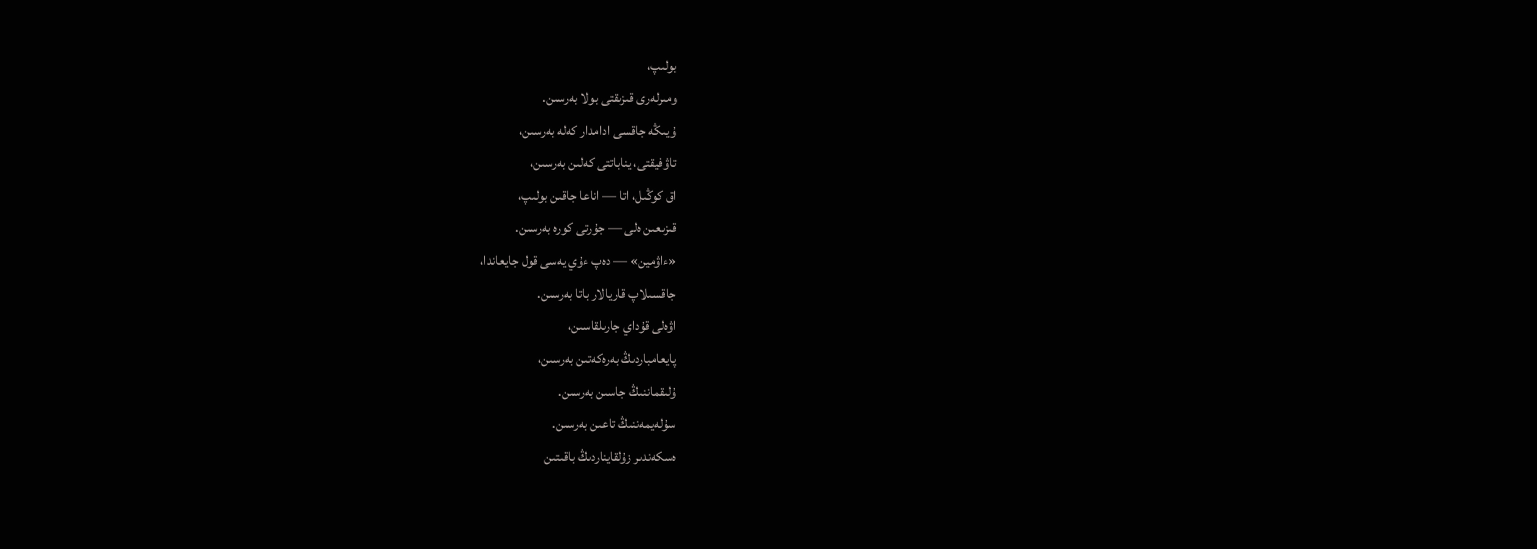بولىپ،
ومىرلەرى قىزىقتى بولا بەرسىن.
ۇيىڭە جاقسى ادامدار كەلە بەرسىن،
تاۋفيقتى، يناباتتى كەلىن بەرسىن،
اق كوڭىل، اتا — اناعا جاقىن بولىپ،
قىزىعىن ەلى — جۇرتى كورە بەرسىن.
«ءاۋمين» — دەپ ءۇي يەسى قول جايعاندا،
جاقسىلاپ قاريالار باتا بەرسىن.
اۋەلى قۇداي جارىلقاسىن،
پايعامباردىڭ بەرەكەتىن بەرسىن،
ۇلىقماننىڭ جاسىن بەرسىن.
سۇلەيمەننىڭ تاعىن بەرسىن.
ەسكەندىر زۇلقايناردىڭ باقىتىن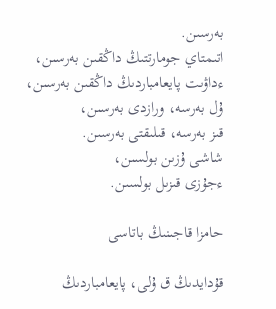بەرسىن.
اتىمتاي جومارتتىڭ داڭقىن بەرسىن،
ءداۋىت پايعامباردىڭ داڭقىن بەرسىن،
ۇل بەرسە، ورازدى بەرسىن،
قىز بەرسە، قىلىقتى بەرسىن.
شاشى ۇزىن بولسىن،
ءجۇزى قىزىل بولسىن.

حامزا قاجىنىڭ باتاسى

قۇدايدىڭ ق ۇلى، پايعامباردىڭ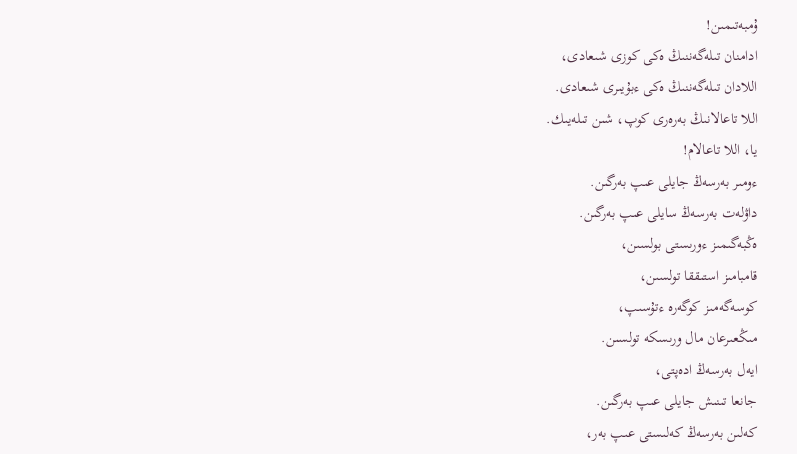ۇمبەتىمىن!
ادامنان تىلەگەننىڭ ەكى كوزى شىعادى،
اللادان تىلەگەننىڭ ەكى ءبۇيىرى شىعادى.
اللا تاعالانىڭ بەرەرى كوپ، شىن تىلەيىك.
يا، اللا تاعالام!
ءومىر بەرسەڭ جايلى عىپ بەرگىن.
داۋلەت بەرسەڭ سايلى عىپ بەرگىن.
ەڭبەگىمىز ءورىستى بولسىن،
قامبامىز استىققا تولسىن،
كوسەگەمىز كوگەرە ءتۇسىپ،
مىڭعىرعان مال ورىسكە تولسىن.
ايەل بەرسەڭ ادەپتى،
جانعا تىنىش جايلى عىپ بەرگىن.
كەلىن بەرسەڭ كەلىستى عىپ بەر،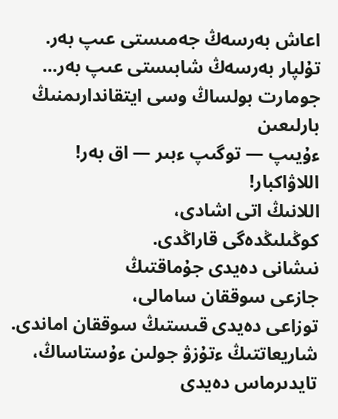اعاش بەرسەڭ جەمىستى عىپ بەر.
تۇلپار بەرسەڭ شابىستى عىپ بەر...
جومارت بولساڭ وسى ايتقاندارىمنىڭ بارلىعىن
ءۇيىپ — توگىپ ءبىر — اق بەر!
اللاۋاكبار!
اللانىڭ اتى اشادى،
كوڭىلىڭدەگى قاراڭدى.
نىشانى دەيدى جۇماقتىڭ
جازعى سوققان سامالى،
توزاعى دەيدى قىستىڭ سوققان اماندى.
شاريعاتتىڭ ءتۇزۋ جولىن ءۇستاساڭ،
تايدىرماس دەيدى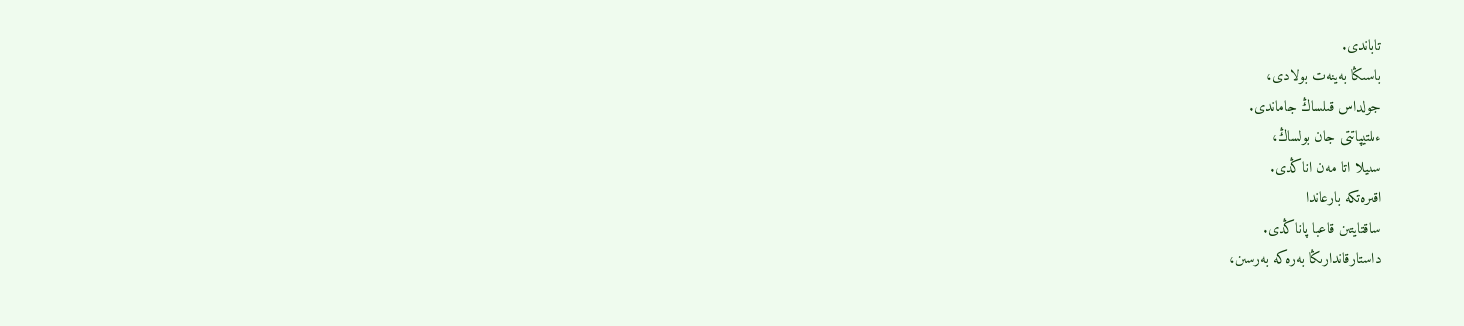تاباندى.
باسىڭا بەينەت بولادى،
جولداس قىلساڭ جاماندى.
ءىلتيپاتتى جان بولساڭ،
سىيلا اتا مەن اناڭدى.
اقىرەتكە بارعاندا
ساقتايتىن قاعبا پاناڭدى.
داستارقاندارىڭا بەرەكە بەرسىن،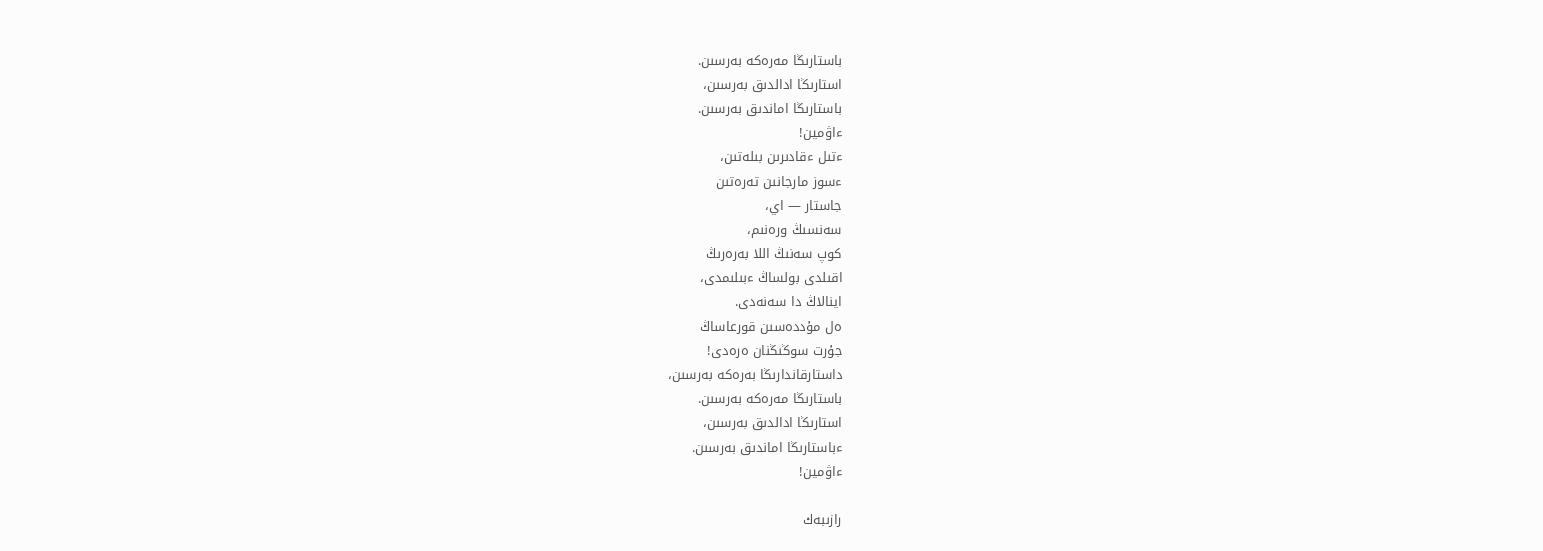باستارىڭا مەرەكە بەرسىن.
استارىڭا ادالدىق بەرسىن،
باستارىڭا اماندىق بەرسىن.
ءاۋمين!
ءتىل ءقادىرىن بىلەتىن،
ءسوز مارجانىن تەرەتىن
جاستار — اي،
سەنسىڭ ورەنىم،
كوپ سەنىڭ اللا بەرەرىڭ
اقىلدى بولساڭ ءبىلىمدى،
اينالاڭ دا سەنەدى.
ەل مۇددەسىن قورعاساڭ
جۇرت سوڭىڭنان ەرەدى!
داستارقاندارىڭا بەرەكە بەرسىن،
باستارىڭا مەرەكە بەرسىن.
استارىڭا ادالدىق بەرسىن،
ءباستارىڭا اماندىق بەرسىن.
ءاۋمين!

رازىبەك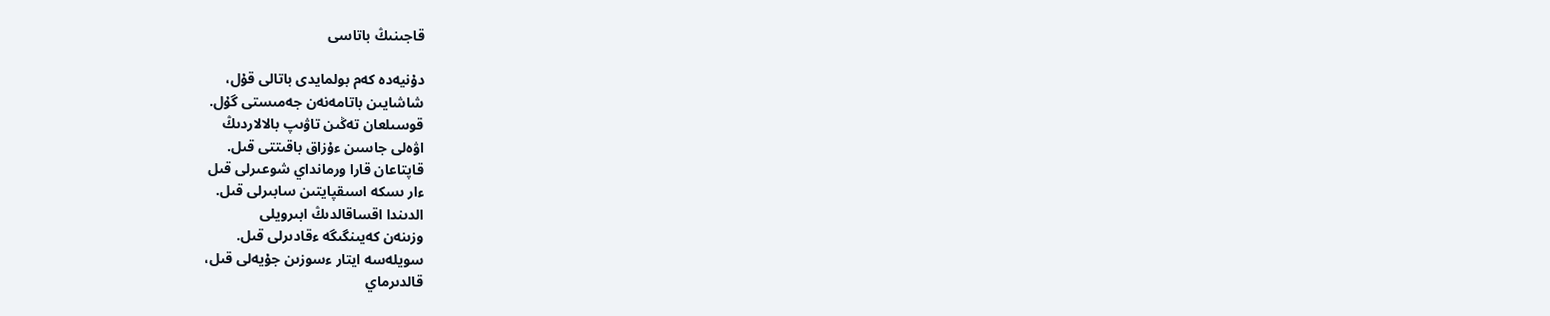قاجىنىڭ باتاسى

دۇنيەدە كەم بولمايدى باتالى قۇل،
شاشايىن باتامەنەن جەمىستى گۇل.
قوسىلعان تەڭىن تاۋىپ بالالاردىڭ
اۋەلى جاسىن ءۇزاق باقىتتى قىل.
قاپتاعان قارا ورمانداي شوعىرلى قىل
ءار ىسكە اسىقپايتىن سابىرلى قىل.
الدىندا اقساقالدىڭ ابىرويلى
وزىنەن كەيىنگىگە ءقادىرلى قىل.
سويلەسە ايتار ءسوزىن جۇيەلى قىل،
قالدىرماي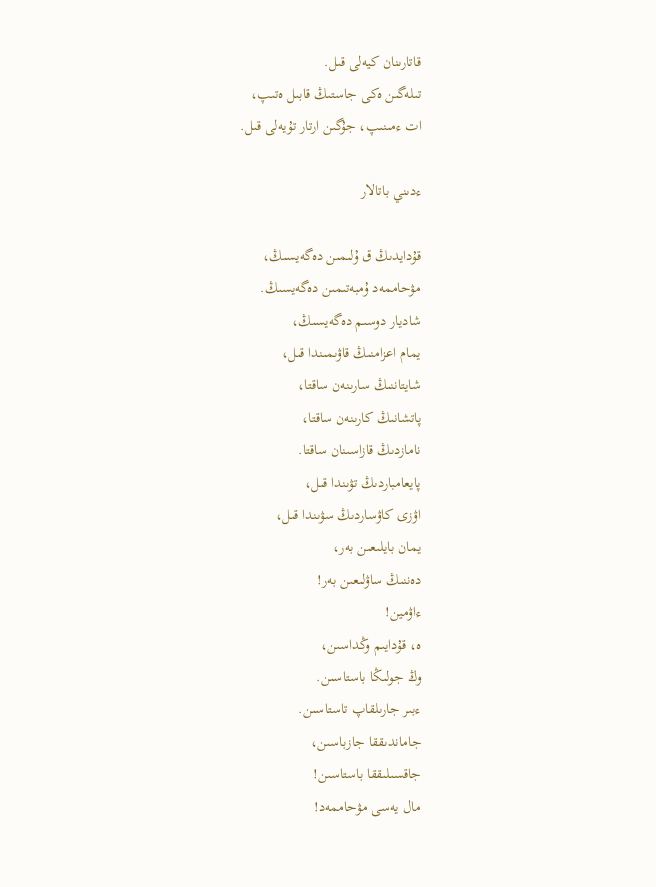قاتارىنان كيەلى قىل.
تىلەگىن ەكى جاستىڭ قابىل ەتىپ،
ات ءمىنىپ، جۇگىن ارتار تۇيەلى قىل.

ءدىني باتالار

قۇدايدىڭ ق ۇلىمىن دەگەيسىڭ،
مۋحاممەد ۇمبەتىمىن دەگەيسىڭ.
شاديار دوسىم دەگەيسىڭ،
يمام اعزامنىڭ قاۋىمىندا قىل،
شايتاننىڭ سارىنەن ساقتا،
پاتشانىڭ كارىنەن ساقتا،
نامازدىڭ قازاسىنان ساقتا.
پايعامباردىڭ تۋىندا قىل،
اۋزى كاۋساردىڭ سۋىندا قىل،
يمان بايلىعىن بەر،
دەننىڭ ساۋلىعىن بەر!
ءاۋمين!
ە، قۇدايىم وڭداسىن،
وڭ جولىڭا باستاسىن.
ءبىر جارىلقاپ تاستاسىن.
جاماندىققا جازباسىن،
جاقسىلىققا باستاسىن!
مال يەسى مۋحاممەد!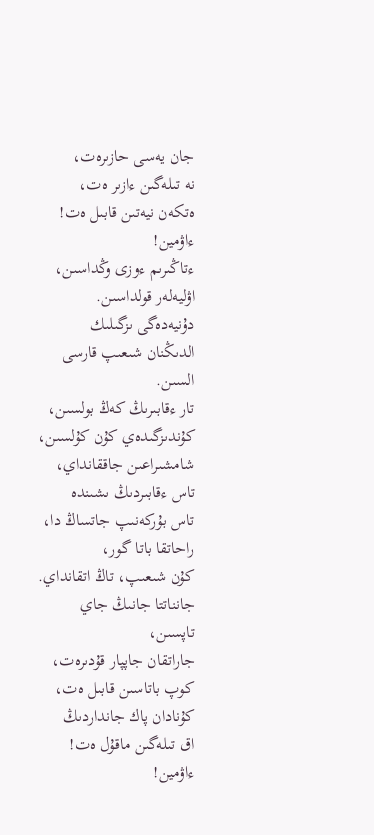جان يەسى حازىرەت،
نە تىلەگىن ءازىر ەت،
ەتكەن نيەتىن قابىل ەت!
ءاۋمين!
ءتاڭىرىم ءوزى وڭداسىن،
اۋليەلەر قولداسىن.
دۇنيەدەگى ىزگىلىك
الدىڭنان شىعىپ قارسى السىن.
تار ءقابىرىڭ كەڭ بولسىن،
كۇندىزگىدەي كۇن كۇلسىن،
شامشىراعىن جاققانداي،
تاس ءقابىردىڭ ىشىندە
تاس بۇركەنىپ جاتساڭ دا،
راحاتقا باتا گور،
كۇن شىعىپ، تاڭ اتقانداي.
جانناتتا جانىڭ جاي تاپسىن،
جاراتقان جاپپار قۇدىرەت،
كوپ باتاسىن قابىل ەت،
كۇنادان پاك جانداردىڭ
اق تىلەگىن ماقۇل ەت!
ءاۋمين!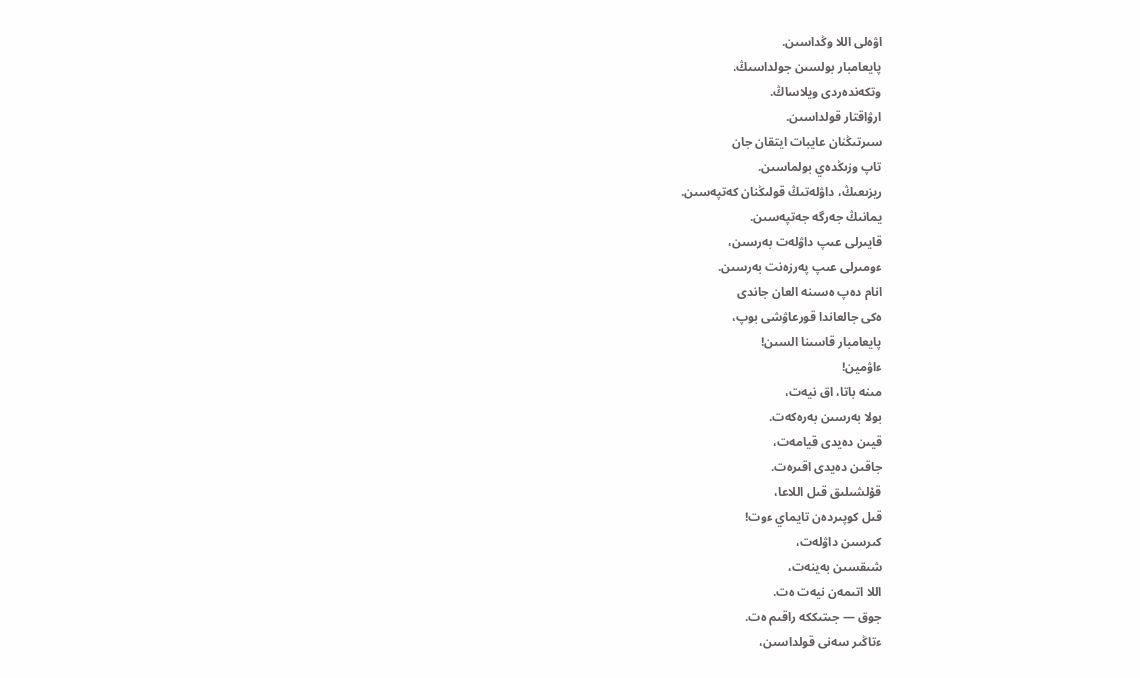اۋەلى اللا وڭداسىن.
پايعامبار بولسىن جولداسىڭ.
وتكەندەردى ويلاساڭ.
ارۋاقتار قولداسىن.
سىرتىڭنان عايبات ايتقان جان
تاپ وزىڭدەي بولماسىن.
ريزىعىڭ، داۋلەتىڭ قولىڭنان كەتپەسىن.
يمانىڭ جەرگە جەتپەسىن.
قايىرلى عىپ داۋلەت بەرسىن،
ءومىرلى عىپ پەرزەنت بەرسىن.
انام دەپ ەسىنە العان جاندى
ەكى جالعاندا قورعاۋشى بوپ،
پايعامبار قاسىنا السىن!
ءاۋمين!
مىنە باتا، اق نيەت،
بولا بەرسىن بەرەكەت.
قيىن دەيدى قيامەت،
جاقىن دەيدى اقىرەت.
قۇلشىلىق قىل اللاعا،
قىل كوپىردەن تايماي ءوت!
كىرسىن داۋلەت،
شىقسىن بەينەت،
اللا اتىمەن نيەت ەت.
جوق — جىتىككە راقىم ەت.
ءتاڭىر سەنى قولداسىن،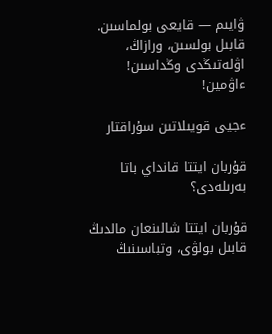ۋايىم — قايعى بولماسىن.
قابىل بولسىن، ورازاڭ،
اۋلەتىڭدى وڭداسىن!
ءاۋمين!

ءجيى قويىلاتىن سۇراقتار

قۇربان ايتتا قانداي باتا بەرىلەدى؟

قۇربان ايتتا شالىنعان مالدىڭ قابىل بولۋى، وتباسىنىڭ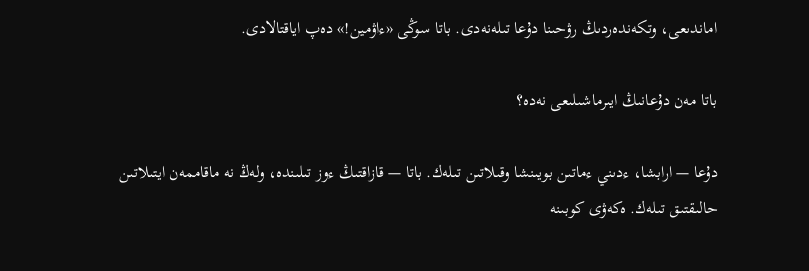اماندىعى، وتكەندەردىڭ رۋحىنا دۇعا تىلەنەدى. باتا سوڭى «ءاۋمين!» دەپ اياقتالادى.

باتا مەن دۇعانىڭ ايىرماشىلىعى نەدە؟

دۇعا — ارابشا، ءدىني ءماتىن بويىنشا وقىلاتىن تىلەك. باتا — قازاقتىڭ ءوز تىلىندە، ولەڭ نە ماقاممەن ايتىلاتىن حالىقتىق تىلەك. ەكەۋى كوبىنە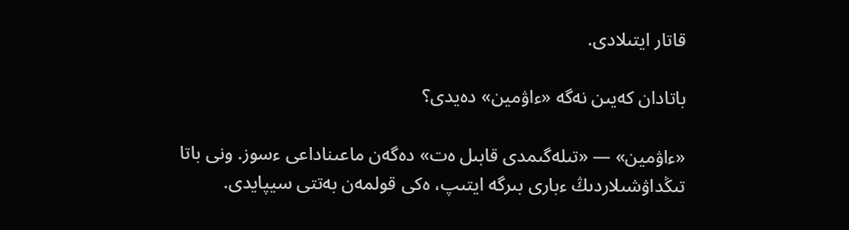قاتار ايتىلادى.

باتادان كەيىن نەگە «ءاۋمين» دەيدى؟

«ءاۋمين» — «تىلەگىمدى قابىل ەت» دەگەن ماعىناداعى ءسوز. ونى باتا تىڭداۋشىلاردىڭ ءبارى بىرگە ايتىپ، ەكى قولمەن بەتتى سيپايدى.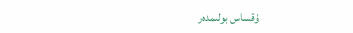ۇقساس بولىمدەر